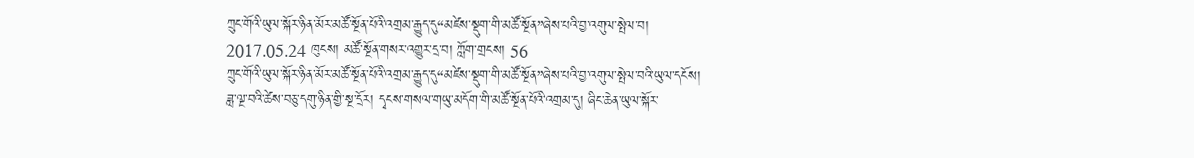ཀྲུང་གོའི་ཡུལ་སྐོར་ཉིན་མོར་མཚོ་སྔོན་པོའི་འགྲམ་རྒྱུད་དུ“མཛེས་སྡུག་གི་མཚོ་སྔོན”ཞེས་པའི་བྱ་འགུལ་སྤེལ་བ།
2017.05.24 ཁུངས། མཚོ་སྔོན་གསར་འགྱུར་དྲ་བ། ཀློག་གྲངས། 56
ཀྲུང་གོའི་ཡུལ་སྐོར་ཉིན་མོར་མཚོ་སྔོན་པོའི་འགྲམ་རྒྱུད་དུ“མཛེས་སྡུག་གི་མཚོ་སྔོན”ཞེས་པའི་བྱ་འགུལ་སྤེལ་བའི་ཡུལ་དངོས།
ཟླ་ལྔ་བའི་ཚེས་བཅུ་དགུ་ཉིན་གྱི་སྔ་དྲོར། དྭངས་གསལ་གཡུ་མདོག་གི་མཚོ་སྔོན་པོའི་འགྲམ་དུ། ཞིང་ཆེན་ཡུལ་སྐོར་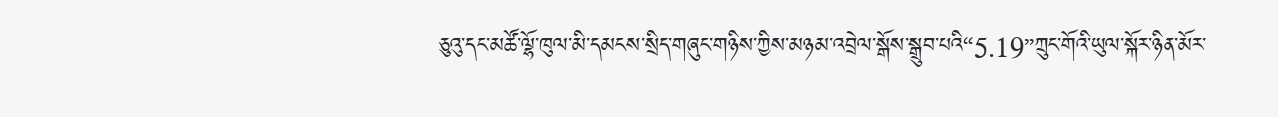ཅུའུ་དང་མཚོ་ལྷོ་ཁུལ་མི་དམངས་སྲིད་གཞུང་གཉིས་ཀྱིས་མཉམ་འབྲེལ་སྒོས་སྒྲུབ་པའི“5.19”ཀྲུང་གོའི་ཡུལ་སྐོར་ཉིན་མོར་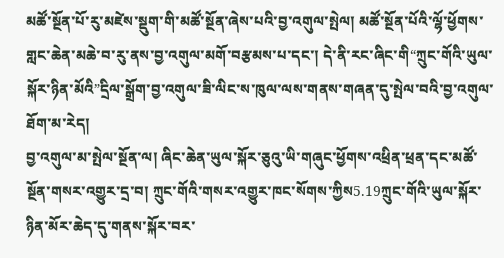མཚོ་སྔོན་པོ་རུ་མཛེས་སྡུག་གི་མཚོ་སྔོན་ཞེས་པའི་བྱ་འགུལ་སྤེལ། མཚོ་སྔོན་པོའི་ལྷོ་ཕྱོགས་གླང་ཆེན་མཆེ་བ་རུ་ནས་བྱ་འགུལ་མགོ་བརྩམས་པ་དང་། དེ་ནི་རང་ཞིང་གི“ཀྲུང་གོའི་ཡུལ་སྐོར་ཉིན་མོའི”དྲིལ་སྒྲོག་བྱ་འགུལ་ཟི་ལིང་ས་ཁུལ་ལས་གནས་གཞན་དུ་སྤེལ་བའི་བྱ་འགུལ་ཐོག་མ་རེད།
བྱ་འགུལ་མ་སྤེལ་སྔོན་ལ། ཞིང་ཆེན་ཡུལ་སྐོར་ཅུའུ་ཡི་གཞུང་ཕྱོགས་འཕྲིན་ཕྲན་དང་མཚོ་སྔོན་གསར་འགྱུར་དྲ་བ། ཀྲུང་གོའི་གསར་འགྱུར་ཁང་སོགས་ཀྱིས5.19ཀྲུང་གོའི་ཡུལ་སྐོར་ཉིན་མོར་ཆེད་དུ་གནས་སྐོར་བར་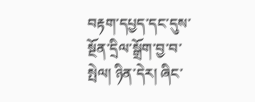བརྟག་དཔྱད་དང་དུས་སྔོན་དྲིལ་སྒྲོག་བྱ་བ་སྤེལ། ཉིན་དེར། ཞིང་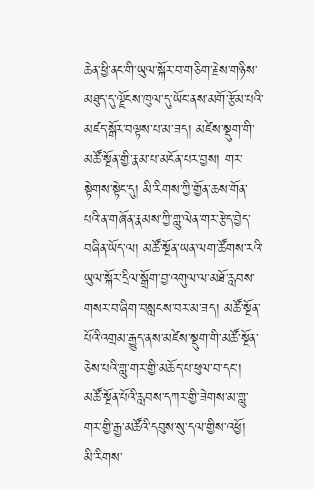ཆེན་ཕྱི་ནང་གི་ཡུལ་སྐོར་བ་གཅིག་རྗེས་གཉིས་མཐུད་དུ་ལྗོངས་ཁུལ་དུ་ཡོང་ནས་མགོ་རྩོམ་པའི་མཛད་སྒོར་བལྟས་པ་མ་ཟད། མཛེས་སྡུག་གི་མཚོ་སྔོན་གྱི་རྣམ་པ་མངོན་པར་བྱས། གར་སྟེགས་སྟེང་དུ། མི་རིགས་ཀྱི་གྱོན་ཆས་གོན་པའི་ན་གཞོན་རྣམས་ཀྱི་གླུ་ལེན་གར་རྩེད་བྱེད་བཞིན་ཡོད་ལ། མཚོ་སྔོན་ཡན་ལག་ཚོགས་རའི་ཡུལ་སྐོར་དྲིལ་སྒྲོག་བྱ་འགུལ་ལ་མཐོ་རླབས་གསར་བ་ཞིག་བསླངས་བར་མ་ཟད། མཚོ་སྔོན་པོའི་འགྲམ་རྒྱུད་ནས་མཛེས་སྡུག་གི་མཚོ་སྔོན་ཅེས་པའི་གླུ་གར་གྱི་མཆོད་པ་ཕུལ་བ་དང་། མཚོ་སྔོན་པོའི་རླབས་དཀར་གྱི་ཟེགས་མ་གླུ་གར་གྱི་རྒྱ་མཚོའི་དབུས་སུ་དལ་གྱིས་འཕྱོ།
མི་རིགས་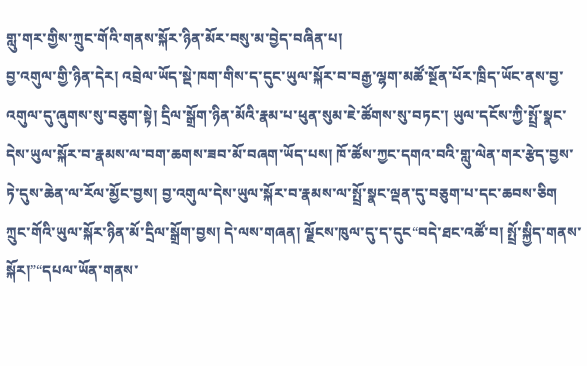གླུ་གར་གྱིས་ཀྲུང་གོའི་གནས་སྐོར་ཉིན་མོར་བསུ་མ་བྱེད་བཞིན་པ།
བྱ་འགུལ་གྱི་ཉིན་དེར། འབྲེལ་ཡོད་སྡེ་ཁག་གིས་ད་དུང་ཡུལ་སྐོར་བ་བརྒྱ་ལྷག་མཚོ་སྔོན་པོར་ཁྲིད་ཡོང་ནས་བྱ་འགུལ་དུ་ཞུགས་སུ་བཅུག་སྟེ། དྲིལ་སྒྲོག་ཉིན་མོའི་རྣམ་པ་ཕུན་སུམ་ཇེ་ཚོགས་སུ་བཏང་། ཡུལ་དངོས་ཀྱི་སྤྲོ་སྣང་དེས་ཡུལ་སྐོར་བ་རྣམས་ལ་བག་ཆགས་ཟབ་མོ་བཞག་ཡོད་པས། ཁོ་ཚོས་ཀྱང་དགའ་བའི་གླུ་ལེན་གར་རྩེད་བྱས་ཏེ་དུས་ཆེན་ལ་རོལ་མྱོང་བྱས། བྱ་འགུལ་དེས་ཡུལ་སྐོར་བ་རྣམས་ལ་སྤྲོ་སྣང་ལྡན་དུ་བཅུག་པ་དང་ཆབས་ཅིག ཀྲུང་གོའི་ཡུལ་སྐོར་ཉིན་མོ་དྲིལ་སྒྲོག་བྱས། དེ་ལས་གཞན། ལྗོངས་ཁུལ་དུ་ད་དུང“བདེ་ཐང་འཚོ་བ། སྤྲོ་སྐྱིད་གནས་སྐོར།”“དཔལ་ཡོན་གནས་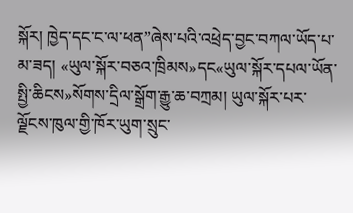སྐོར། ཁྱེད་དང་ང་ལ་ཕན”ཞེས་པའི་འཕྲེད་བྱང་བཀལ་ཡོད་པ་མ་ཟད། «ཡུལ་སྐོར་བཅའ་ཁྲིམས»དང«ཡུལ་སྐོར་དཔལ་ཡོན་སྤྱི་ཆིངས»སོགས་དྲིལ་སྒྲོག་རྒྱུ་ཆ་བཀྲམ། ཡུལ་སྐོར་པར་ལྗོངས་ཁུལ་གྱི་ཁོར་ཡུག་སྲུང་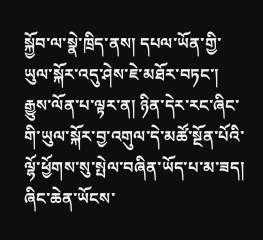སྐྱོབ་ལ་སྣེ་ཁྲིད་ནས། དཔལ་ཡོན་གྱི་ཡུལ་སྐོར་འདུ་ཤེས་ཇེ་མཐོར་བཏང་།
རྒྱུས་ལོན་པ་ལྟར་ན། ཉིན་དེར་རང་ཞིང་གི་ཡུལ་སྐོར་བྱ་འགུལ་དེ་མཚོ་སྔོན་པོའི་ལྷོ་ཕྱོགས་སུ་སྤེལ་བཞིན་ཡོད་པ་མ་ཟད། ཞིང་ཆེན་ཡོངས་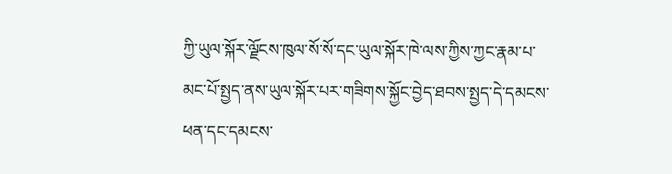ཀྱི་ཡུལ་སྐོར་ལྗོངས་ཁུལ་སོ་སོ་དང་ཡུལ་སྐོར་ཁེ་ལས་ཀྱིས་ཀྱང་རྣམ་པ་མང་པོ་སྤྱད་ནས་ཡུལ་སྐོར་པར་གཟིགས་སྐྱོང་བྱེད་ཐབས་སྤྱད་དེ་དམངས་ཕན་དང་དམངས་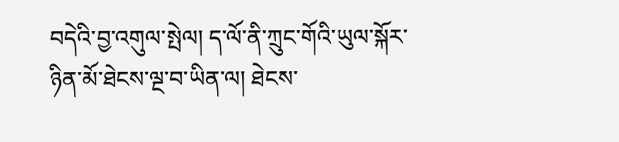བདེའི་བྱ་འགུལ་སྤེལ། ད་ལོ་ནི་ཀྲུང་གོའི་ཡུལ་སྐོར་ཉིན་མོ་ཐེངས་ལྔ་བ་ཡིན་ལ། ཐེངས་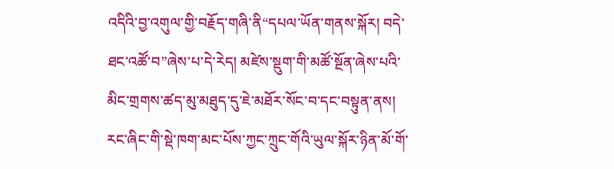འདིའི་བྱ་འགུལ་གྱི་བརྗོད་གཞི་ནི“དཔལ་ཡོན་གནས་སྐོར། བདེ་ཐང་འཚོ་བ”ཞེས་པ་དེ་རེད། མཛེས་སྡུག་གི་མཚོ་སྔོན་ཞེས་པའི་མིང་གྲགས་ཚད་མུ་མཐུད་དུ་ཇེ་མཐོར་སོང་བ་དང་བསྟུན་ནས། རང་ཞིང་གི་སྡེ་ཁག་མང་པོས་ཀྱང་ཀྲུང་གོའི་ཡུལ་སྐོར་ཉིན་མོ་གོ་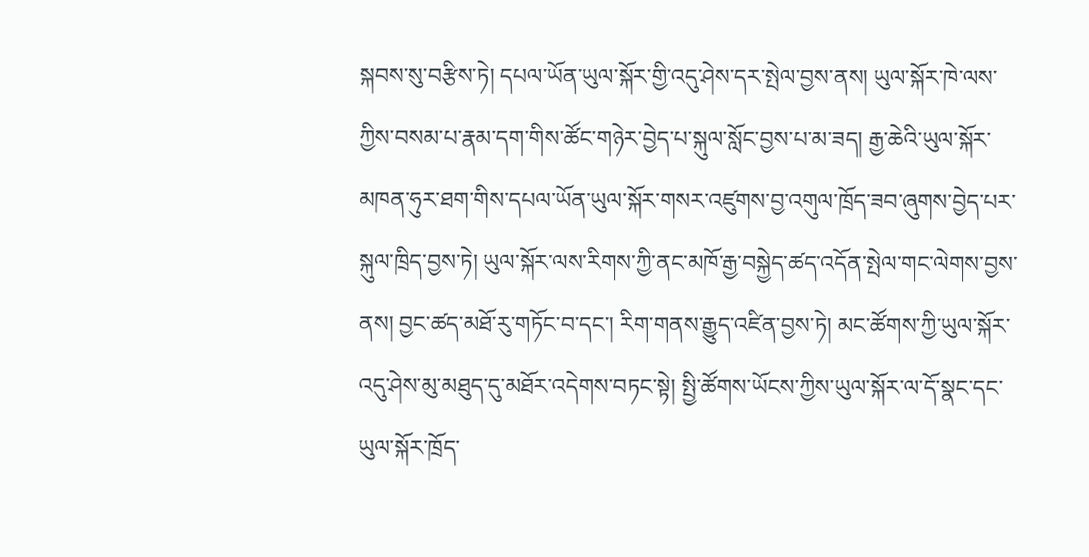སྐབས་སུ་བརྩིས་ཏེ། དཔལ་ཡོན་ཡུལ་སྐོར་གྱི་འདུ་ཤེས་དར་སྤེལ་བྱས་ནས། ཡུལ་སྐོར་ཁེ་ལས་ཀྱིས་བསམ་པ་རྣམ་དག་གིས་ཚོང་གཉེར་བྱེད་པ་སྐུལ་སློང་བྱས་པ་མ་ཟད། རྒྱ་ཆེའི་ཡུལ་སྐོར་མཁན་ཧུར་ཐག་གིས་དཔལ་ཡོན་ཡུལ་སྐོར་གསར་འཛུགས་བྱ་འགུལ་ཁྲོད་ཟབ་ཞུགས་བྱེད་པར་སྐུལ་ཁྲིད་བྱས་ཏེ། ཡུལ་སྐོར་ལས་རིགས་ཀྱི་ནང་མཁོ་རྒྱ་བསྐྱེད་ཚད་འདོན་སྤེལ་གང་ལེགས་བྱས་ནས། བྱང་ཚད་མཐོ་རུ་གཏོང་བ་དང་། རིག་གནས་རྒྱུད་འཛིན་བྱས་ཏེ། མང་ཚོགས་ཀྱི་ཡུལ་སྐོར་འདུ་ཤེས་མུ་མཐུད་དུ་མཐོར་འདེགས་བཏང་སྟེ། སྤྱི་ཚོགས་ཡོངས་ཀྱིས་ཡུལ་སྐོར་ལ་དོ་སྣང་དང་ཡུལ་སྐོར་ཁྲོད་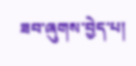ཟབ་ཞུགས་བྱེད་པ།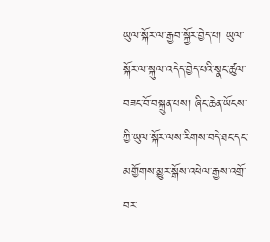ཡུལ་སྐོར་ལ་རྒྱབ་སྐྱོར་བྱེད་པ། ཡུལ་སྐོར་ལ་སྐུལ་འདེད་བྱེད་པའི་སྣང་ཚུལ་བཟང་བོ་བསྐྲུན་པས། ཞིང་ཆེན་ཡོངས་ཀྱི་ཡུལ་སྐོར་ལས་རིགས་བདེ་ཐང་དང་མགྱོགས་མྱུར་སྒོས་འཕེལ་རྒྱས་འགྲོ་བར་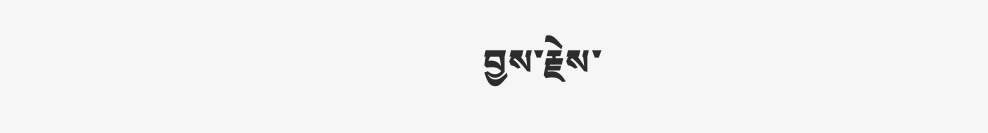བྱས་རྗེས་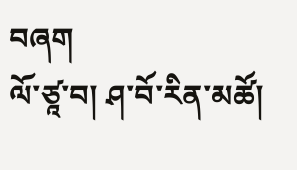བཞག
ལོ་ཙཱ་བ། ཤ་བོ་རིན་མཚོ།